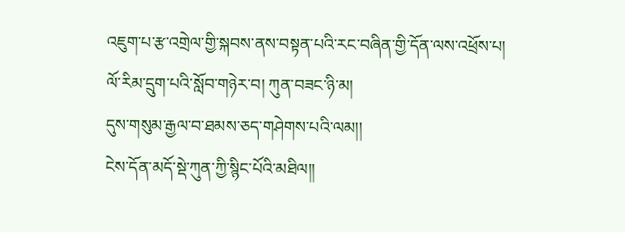འཇུག་པ་རྩ་འགྲེལ་གྱི་སྐབས་ནས་བསྟན་པའི་རང་བཞིན་གྱི་དོན་ལས་འཕྲོས་པ།
ལོ་རིམ་དྲུག་པའི་སློབ་གཉེར་བ། ཀུན་བཟང་ཉི་མ།
དུས་གསུམ་རྒྱལ་བ་ཐམས་ཅད་གཤེགས་པའི་ལམ།།
ངེས་དོན་མདོ་སྡེ་ཀུན་ཀྱི་སྙིང་པོའི་མཐིལ།།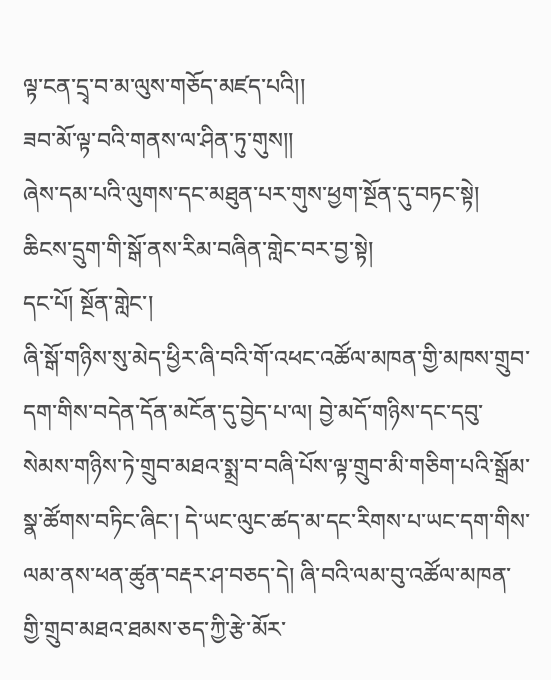ལྟ་ངན་དྲྭ་བ་མ་ལུས་གཅོད་མཛད་པའི།།
ཟབ་མོ་ལྟ་བའི་གནས་ལ་ཤིན་ཏུ་གུས།།
ཞེས་དམ་པའི་ལུགས་དང་མཐུན་པར་གུས་ཕྱག་སྔོན་དུ་བཏང་སྟེ། ཆིངས་དྲུག་གི་སྒོ་ནས་རིམ་བཞིན་གླེང་བར་བྱ་སྟེ།
དང་པོ། སྔོན་གླེང་།
ཞི་སྒོ་གཉིས་སུ་མེད་ཕྱིར་ཞི་བའི་གོ་འཕང་འཚོལ་མཁན་གྱི་མཁས་གྲུབ་དག་གིས་བདེན་དོན་མངོན་དུ་བྱེད་པ་ལ། བྱེ་མདོ་གཉིས་དང་དབུ་སེམས་གཉིས་ཏེ་གྲུབ་མཐའ་སྨྲ་བ་བཞི་པོས་ལྟ་གྲུབ་མི་གཅིག་པའི་སྒྲོམ་སྣ་ཚོགས་བཏིང་ཞིང་། དེ་ཡང་ལུང་ཚད་མ་དང་རིགས་པ་ཡང་དག་གིས་ལམ་ནས་ཕན་ཚུན་བརྡར་ཤ་བཅད་དེ། ཞི་བའི་ལམ་བུ་འཚོལ་མཁན་གྱི་གྲུབ་མཐའ་ཐམས་ཅད་ཀྱི་རྩེ་མོར་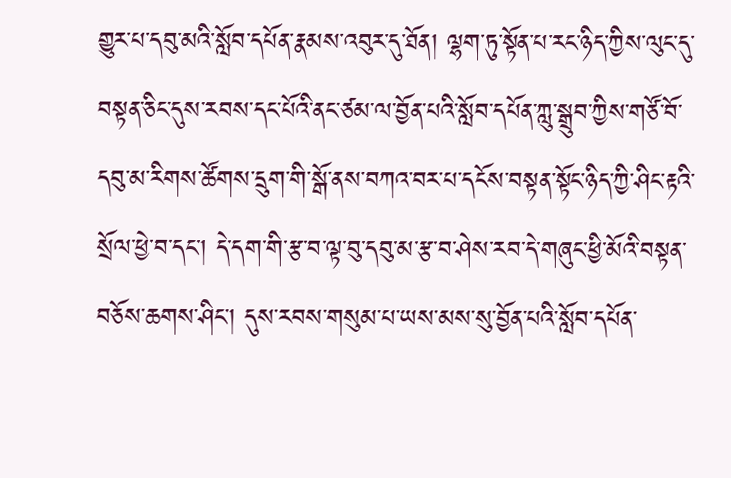གྱུར་པ་དབུ་མའི་སློབ་དཔོན་རྣམས་འབུར་དུ་ཐོན། ལྷག་ཏུ་སྟོན་པ་རང་ཉིད་ཀྱིས་ལུང་དུ་བསྟན་ཅིང་དུས་རབས་དང་པོའི་ནང་ཙམ་ལ་བྱོན་པའི་སློབ་དཔོན་ཀླུ་སྒྲུབ་ཀྱིས་གཙོ་བོ་དབུ་མ་རིགས་ཚོགས་དྲུག་གི་སྒོ་ནས་བཀའ་བར་པ་དངོས་བསྟན་སྟོང་ཉིད་ཀྱི་ཤིང་རྟའི་སྲོལ་ཕྱེ་བ་དང་། དེ་དག་གི་རྩ་བ་ལྟ་བུ་དབུ་མ་རྩ་བ་ཤེས་རབ་དེ་གཞུང་ཕྱི་མོའི་བསྟན་བཅོས་ཆགས་ཤིང་། དུས་རབས་གསུམ་པ་ཡས་མས་སུ་བྱོན་པའི་སློབ་དཔོན་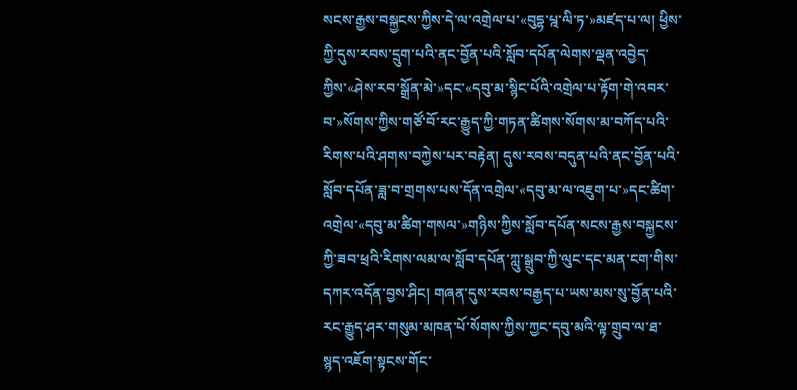སངས་རྒྱས་བསྐྱངས་ཀྱིས་དེ་ལ་འགྲེལ་པ་«བུདྷ་པྰ་ལི་ཏ་»མཛད་པ་ལ། ཕྱིས་ཀྱི་དུས་རབས་དྲུག་པའི་ནང་བྱོན་པའི་སློབ་དཔོན་ལེགས་ལྡན་འབྱེད་ཀྱིས་«ཤེས་རབ་སྒྲོན་མེ་»དང་«དབུ་མ་སྙིང་པོའི་འགྲེལ་པ་རྟོག་གེ་འབར་བ་»སོགས་ཀྱིས་གཙོ་བོ་རང་རྒྱུད་ཀྱི་གཏན་ཚིགས་སོགས་མ་བཀོད་པའི་རིགས་པའི་ཤགས་བཀྱེས་པར་བརྟེན། དུས་རབས་བདུན་པའི་ནང་བྱོན་པའི་སློབ་དཔོན་ཟླ་བ་གྲགས་པས་དོན་འགྲེལ་«དབུ་མ་ལ་འཇུག་པ་»དང་ཚིག་འགྲེལ་«དབུ་མ་ཚིག་གསལ་»གཉིས་ཀྱིས་སློབ་དཔོན་སངས་རྒྱས་བསྐྱངས་ཀྱི་ཟབ་ཕྲའི་རིགས་ལམ་ལ་སློབ་དཔོན་ཀླུ་སྒྲུབ་ཀྱི་ལུང་དང་མན་ངག་གིས་དཀར་འདོན་བྱས་ཤིང། གཞན་དུས་རབས་བརྒྱད་པ་ཡས་མས་སུ་བྱོན་པའི་རང་རྒྱུད་ཤར་གསུམ་མཁན་པོ་སོགས་ཀྱིས་ཀྱང་དབུ་མའི་ལྟ་གྲུབ་ལ་ཐ་སྙད་འཇོག་སྟངས་གོང་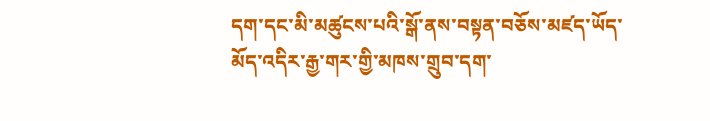དག་དང་མི་མཚུངས་པའི་སྒོ་ནས་བསྟན་བཅོས་མཛད་ཡོད་མོད་འདིར་རྒྱ་གར་གྱི་མཁས་གྲུབ་དག་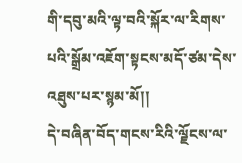གི་དབུ་མའི་ལྟ་བའི་སྐོར་ལ་རིགས་པའི་སྒྲོམ་འཇོག་སྟངས་མདོ་ཙམ་དེས་འཐུས་པར་སྙམ་མོ།།
དེ་བཞིན་བོད་གངས་རིའི་ལྗོངས་ལ་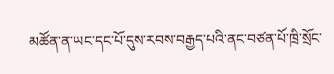མཚོན་ན་ཡང་དང་པོ་དུས་རབས་བརྒྱད་པའི་ནང་བཙན་པོ་ཁྲི་སྲོང་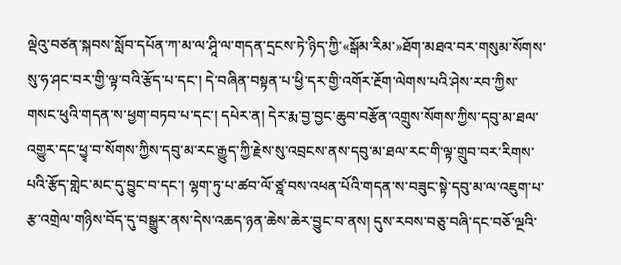ལྡེའུ་བཙན་སྐབས་སློབ་དཔོན་ཀ་མ་ལ་ཤཱི་ལ་གདན་དྲངས་ཏེ་ཉིད་ཀྱི་«སྒོམ་རིམ་»ཐོག་མཐའ་བར་གསུམ་སོགས་སུ་ཧ་ཤང་བར་གྱི་ལྟ་བའི་རྩོད་པ་དང་། དེ་བཞིན་བསྟན་པ་ཕྱི་དར་གྱི་འགོར་རྔོག་ལེགས་པའི་ཤེས་རབ་ཀྱིས་གསང་ཕུའི་གདན་ས་ཕྱག་བཏབ་པ་དང་། དཔེར་ན། དེར་རྨ་བྱ་བྱང་ཆུབ་བརྩོན་འགྲུས་སོགས་ཀྱིས་དབུ་མ་ཐལ་འགྱུར་དང་ཕྱྭ་བ་སོགས་ཀྱིས་དབུ་མ་རང་རྒྱུད་ཀྱི་རྗེས་སུ་འབྲངས་ནས་དབུ་མ་ཐལ་རང་གི་ལྟ་གྲུབ་བར་རིགས་པའི་རྩོད་གླེང་མང་དུ་བྱུང་བ་དང་། ལྷག་ཏུ་པ་ཚབ་ལོ་ཙྰ་བས་འཕན་པོའི་གདན་ས་བཟུང་སྟེ་དབུ་མ་ལ་འཇུག་པ་རྩ་འགྲེལ་གཉིས་བོད་དུ་བསྒྱུར་ནས་དེས་འཆད་ཉན་ཆེས་ཆེར་བྱུང་བ་ནས། དུས་རབས་བཅུ་བཞི་དང་བཅོ་ལྔའི་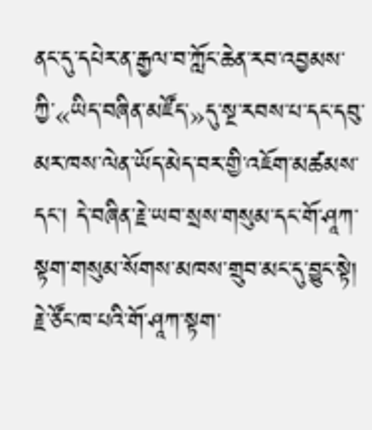ནང་དུ་དཔེར་ན་རྒྱལ་བ་ཀློང་ཆེན་རབ་འབྱམས་ཀྱི་«ཡིད་བཞིན་མཛོད་»དུ་སྔ་རབས་པ་དང་དབུ་མར་ཁས་ལེན་ཡོད་མེད་བར་གྱི་འཇོག་མཚམས་དང་། དེ་བཞིན་རྗེ་ཡབ་སྲས་གསུམ་དང་གོ་ཤཱཀ་སྟག་གསུམ་སོགས་མཁས་གྲུབ་མང་དུ་བྱུང་སྟེ། རྗེ་ཙོང་ཁ་པའི་གོ་ཤཱཀ་སྟག་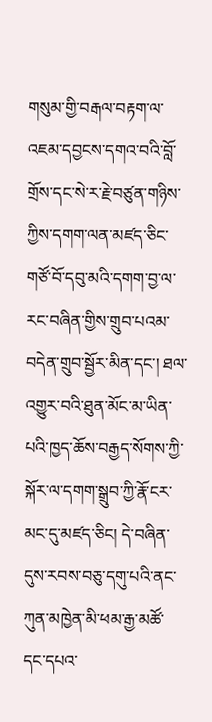གསུམ་གྱི་བརྒལ་བརྟག་ལ་འཇམ་དབྱངས་དགའ་བའི་བློ་གྲོས་དང་སེ་ར་རྗེ་བཙུན་གཉིས་ཀྱིས་དགག་ལན་མཛད་ཅིང་གཙོ་བོ་དབུ་མའི་དགག་བྱ་ལ་རང་བཞིན་གྱིས་གྲུབ་པའམ་བདེན་གྲུབ་སྦྱོར་མིན་དང་། ཐལ་འགྱུར་བའི་ཐུན་མོང་མ་ཡིན་པའི་ཁྱད་ཆོས་བརྒྱད་སོགས་ཀྱི་སྐོར་ལ་དགག་སྒྲུབ་ཀྱི་རྣོ་ངར་མང་དུ་མཛད་ཅིང། དེ་བཞིན་དུས་རབས་བཅུ་དགུ་པའི་ནང་ཀུན་མཁྱེན་མི་ཕམ་རྒྱ་མཚོ་དང་དཔའ་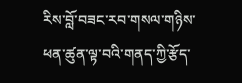རིས་བློ་བཟང་རབ་གསལ་གཉིས་ཕན་ཚུན་ལྟ་བའི་གནད་ཀྱི་རྩོད་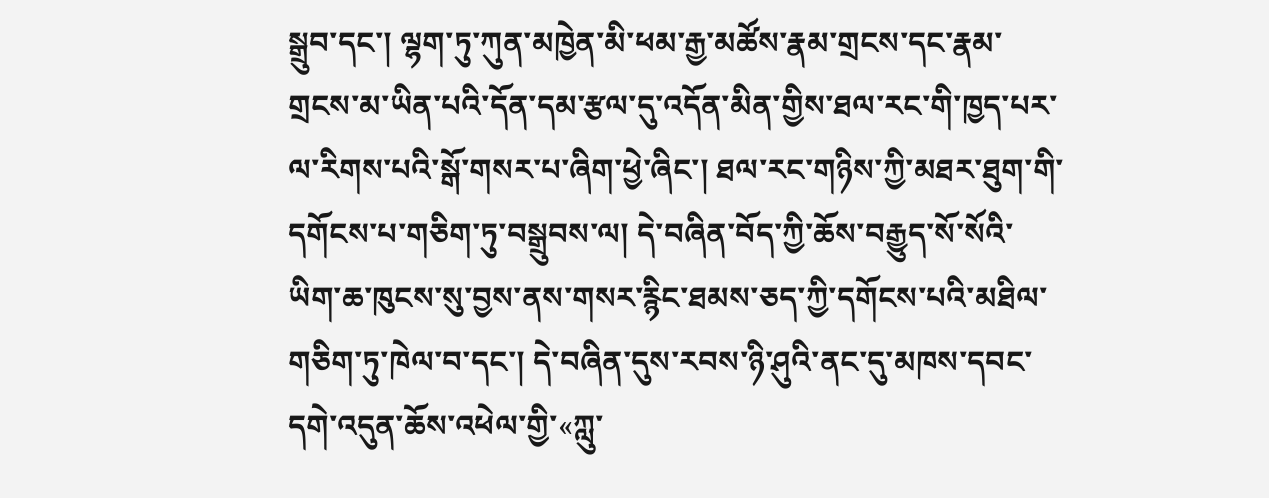སྒྲུབ་དང་། ལྷག་ཏུ་ཀུན་མཁྱེན་མི་ཕམ་རྒྱ་མཚོས་རྣམ་གྲངས་དང་རྣམ་གྲངས་མ་ཡིན་པའི་དོན་དམ་རྩལ་དུ་འདོན་མིན་གྱིས་ཐལ་རང་གི་ཁྱད་པར་ལ་རིགས་པའི་སྒོ་གསར་པ་ཞིག་ཕྱེ་ཞིང་། ཐལ་རང་གཉིས་ཀྱི་མཐར་ཐུག་གི་དགོངས་པ་གཅིག་ཏུ་བསྒྲུབས་ལ། དེ་བཞིན་བོད་ཀྱི་ཆོས་བརྒྱུད་སོ་སོའི་ཡིག་ཆ་ཁུངས་སུ་བྱས་ནས་གསར་རྙིང་ཐམས་ཅད་ཀྱི་དགོངས་པའི་མཐིལ་གཅིག་ཏུ་ཁེལ་བ་དང་། དེ་བཞིན་དུས་རབས་ཉི་ཤུའི་ནང་དུ་མཁས་དབང་དགེ་འདུན་ཆོས་འཕེལ་གྱི་«ཀླུ་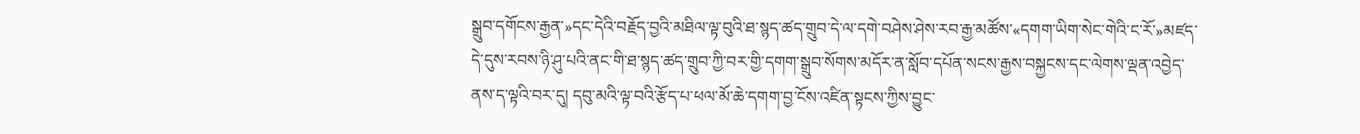སྒྲུབ་དགོངས་རྒྱན་»དང་དེའི་བརྗོད་བྱའི་མཐིལ་ལྟ་བུའི་ཐ་སྙད་ཚད་གྲུབ་དེ་ལ་དགེ་བཤེས་ཤེས་རབ་རྒྱ་མཚོས་«དགག་ཡིག་སེང་གེའི་ང་རོ་»མཛད་དེ་དུས་རབས་ཉི་ཤུ་པའི་ནང་གི་ཐ་སྙད་ཚད་གྲུབ་ཀྱི་བར་གྱི་དགག་སྒྲུབ་སོགས་མདོར་ན་སློབ་དཔོན་སངས་རྒྱས་བསྐྱངས་དང་ལེགས་ལྡན་འབྱེད་ནས་ད་ལྟའི་བར་དུ། དབུ་མའི་ལྟ་བའི་རྩོད་པ་ཕལ་མོ་ཆེ་དགག་བྱ་ངོས་འཛིན་སྟངས་ཀྱིས་བྱུང་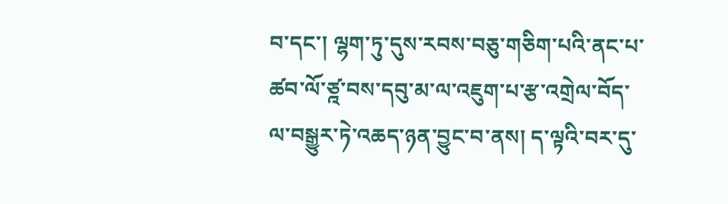བ་དང་། ལྷག་ཏུ་དུས་རབས་བཅུ་གཅིག་པའི་ནང་པ་ཚབ་ལོ་ཙྰ་བས་དབུ་མ་ལ་འཇུག་པ་རྩ་འགྲེལ་བོད་ལ་བསྒྱུར་ཏེ་འཆད་ཉན་བྱུང་བ་ནས། ད་ལྟའི་བར་དུ་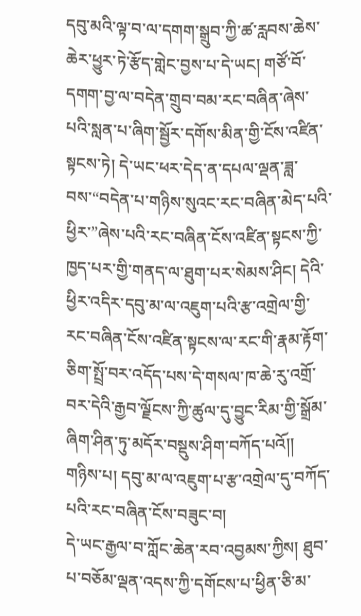དབུ་མའི་ལྟ་བ་ལ་དགག་སྒྲུབ་ཀྱི་ཚ་རླབས་ཆེས་ཆེར་ཕྱུར་ཏེ་རྩོད་གླེང་བྱས་པ་དེ་ཡང། གཙོ་བོ་དགག་བྱ་ལ་བདེན་གྲུབ་བམ་རང་བཞིན་ཞེས་པའི་སླན་པ་ཞིག་སྦྱོར་དགོས་མིན་གྱི་ངོས་འཛིན་སྟངས་ཏེ། དེ་ཡང་ཕར་དེད་ན་དཔལ་ལྡན་ཟླ་བས་“བདེན་པ་གཉིས་སུའང་རང་བཞིན་མེད་པའི་ཕྱིར་”ཞེས་པའི་རང་བཞིན་ངོས་འཛིན་སྟངས་ཀྱི་ཁྱད་པར་གྱི་གནད་ལ་ཐུག་པར་སེམས་ཤིང། དེའི་ཕྱིར་འདིར་དབུ་མ་ལ་འཇུག་པའི་རྩ་འགྲེལ་གྱི་རང་བཞིན་ངོས་འཛིན་སྟངས་ལ་རང་གི་རྣམ་རྟོག་ཅིག་སྤྲོ་བར་འདོད་པས་དེ་གསལ་ཁ་ཆེ་རུ་འགྲོ་བར་དེའི་རྒྱབ་ལྗོངས་ཀྱི་ཚུལ་དུ་བྱུང་རིམ་གྱི་སྒྲོམ་ཞིག་ཤིན་ཏུ་མདོར་བསྡུས་ཤིག་བཀོད་པའོ།།
གཉིས་པ། དབུ་མ་ལ་འཇུག་པ་རྩ་འགྲེལ་དུ་བཀོད་པའི་རང་བཞིན་ངོས་བཟུང་བ།
དེ་ཡང་རྒྱལ་བ་ཀློང་ཆེན་རབ་འབྱམས་ཀྱིས། ཐུབ་པ་བཅོམ་ལྡན་འདས་ཀྱི་དགོངས་པ་ཕྱིན་ཅི་མ་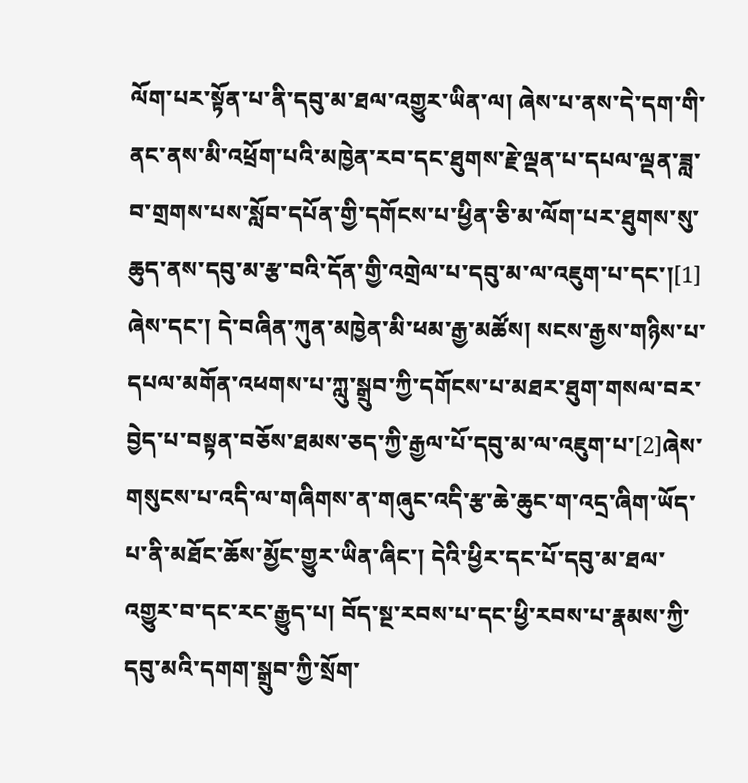ལོག་པར་སྟོན་པ་ནི་དབུ་མ་ཐལ་འགྱུར་ཡིན་ལ། ཞེས་པ་ནས་དེ་དག་གི་ནང་ནས་མི་འཕྲོག་པའི་མཁྱེན་རབ་དང་ཐུགས་རྗེ་ལྡན་པ་དཔལ་ལྡན་ཟླ་བ་གྲགས་པས་སློབ་དཔོན་གྱི་དགོངས་པ་ཕྱིན་ཅི་མ་ལོག་པར་ཐུགས་སུ་ཆུད་ནས་དབུ་མ་རྩ་བའི་དོན་གྱི་འགྲེལ་པ་དབུ་མ་ལ་འཇུག་པ་དང་།[1] ཞེས་དང་། དེ་བཞིན་ཀུན་མཁྱེན་མི་ཕམ་རྒྱ་མཚོས། སངས་རྒྱས་གཉིས་པ་དཔལ་མགོན་འཕགས་པ་ཀླུ་སྒྲུབ་ཀྱི་དགོངས་པ་མཐར་ཐུག་གསལ་བར་བྱེད་པ་བསྟན་བཅོས་ཐམས་ཅད་ཀྱི་རྒྱལ་པོ་དབུ་མ་ལ་འཇུག་པ་[2]ཞེས་གསུངས་པ་འདི་ལ་གཞིགས་ན་གཞུང་འདི་རྩ་ཆེ་ཆུང་ག་འདྲ་ཞིག་ཡོད་པ་ནི་མཐོང་ཆོས་མྱོང་གྱུར་ཡིན་ཞིང་། དེའི་ཕྱིར་དང་པོ་དབུ་མ་ཐལ་འགྱུར་བ་དང་རང་རྒྱུད་པ། བོད་སྔ་རབས་པ་དང་ཕྱི་རབས་པ་རྣམས་ཀྱི་དབུ་མའི་དགག་སྒྲུབ་ཀྱི་སྲོག་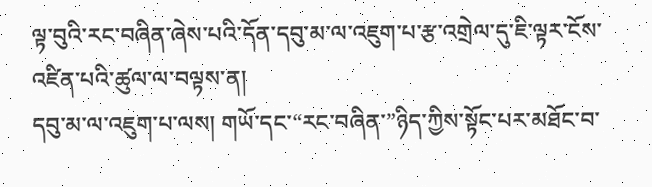ལྟ་བུའི་རང་བཞིན་ཞེས་པའི་དོན་དབུ་མ་ལ་འཇུག་པ་རྩ་འགྲེལ་དུ་ཇི་ལྟར་ངོས་འཛིན་པའི་ཚུལ་ལ་བལྟས་ན།
དབུ་མ་ལ་འཇུག་པ་ལས། གཡོ་དང་“རང་བཞིན་”ཉིད་ཀྱིས་སྟོང་པར་མཐོང་བ་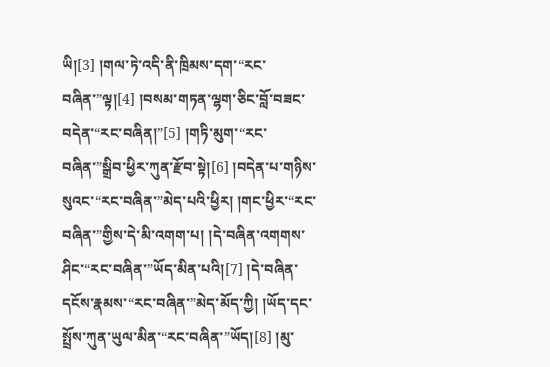ཡི།[3] །གལ་ཏེ་འདི་ནི་ཁྲིམས་དག་“རང་བཞིན་”ལྟ།[4] །བསམ་གཏན་ལྷག་ཅིང་བློ་བཟང་བདེན་“རང་བཞིན།”[5] །གཏི་མུག་“རང་བཞིན་”སྒྲིབ་ཕྱིར་ཀུན་རྫོབ་སྟེ།[6] །བདེན་པ་གཉིས་སུའང་“རང་བཞིན་”མེད་པའི་ཕྱིར། །གང་ཕྱིར་“རང་བཞིན་”གྱིས་དེ་མི་འགག་པ། །དེ་བཞིན་འགགས་ཤིང་“རང་བཞིན་”ཡོད་མིན་པའི།[7] །དེ་བཞིན་དངོས་རྣམས་“རང་བཞིན་”མེད་མོད་ཀྱི། །ཡོད་དང་སྤྲོས་ཀུན་ཡུལ་མིན་“རང་བཞིན་”ཡོད།[8] །མུ་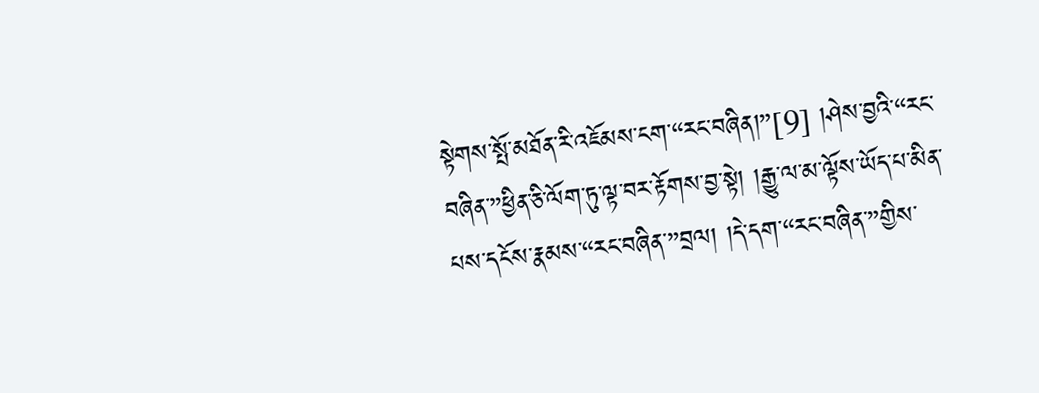སྟེགས་སྤོ་མཐོན་རི་འཇོམས་ངག་“རང་བཞིན།”[9] །ཤེས་བྱའི་“རང་བཞིན་”ཕྱིན་ཅི་ལོག་ཏུ་ལྟ་བར་རྟོགས་བྱ་སྟེ། །རྒྱུ་ལ་མ་ལྟོས་ཡོད་པ་མིན་པས་དངོས་རྣམས་“རང་བཞིན་”བྲལ། །དེ་དག་“རང་བཞིན་”གྱིས་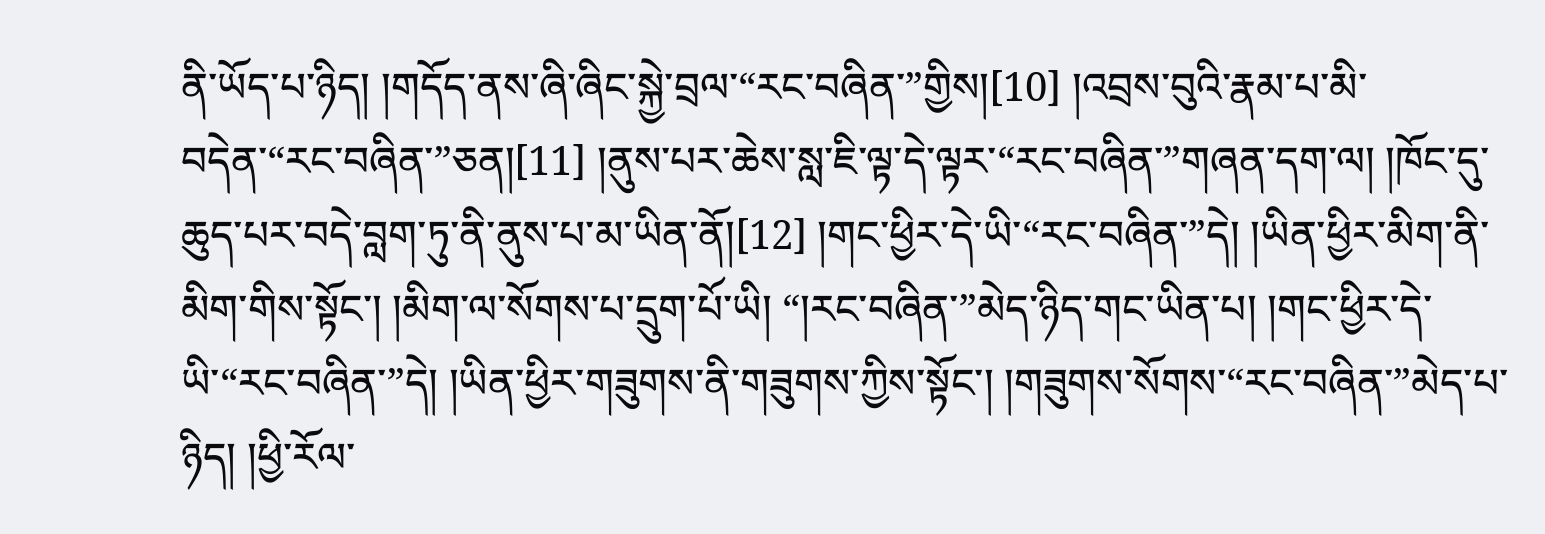ནི་ཡོད་པ་ཉིད། །གདོད་ནས་ཞི་ཞིང་སྐྱེ་བྲལ་“རང་བཞིན་”གྱིས།[10] །འབྲས་བུའི་རྣམ་པ་མི་བདེན་“རང་བཞིན་”ཅན།[11] །ནུས་པར་ཆེས་སླ་ཇི་ལྟ་དེ་ལྟར་“རང་བཞིན་”གཞན་དག་ལ། །ཁོང་དུ་ཆུད་པར་བདེ་བླག་ཏུ་ནི་ནུས་པ་མ་ཡིན་ནོ།[12] །གང་ཕྱིར་དེ་ཡི་“རང་བཞིན་”དེ། །ཡིན་ཕྱིར་མིག་ནི་མིག་གིས་སྟོང་། །མིག་ལ་སོགས་པ་དྲུག་པོ་ཡི། “།རང་བཞིན་”མེད་ཉིད་གང་ཡིན་པ། །གང་ཕྱིར་དེ་ཡི་“རང་བཞིན་”དེ། །ཡིན་ཕྱིར་གཟུགས་ནི་གཟུགས་ཀྱིས་སྟོང་། །གཟུགས་སོགས་“རང་བཞིན་”མེད་པ་ཉིད། །ཕྱི་རོལ་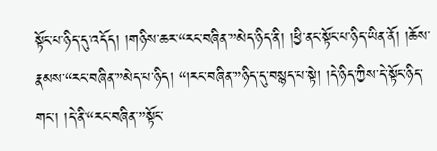སྟོང་པ་ཉིད་དུ་འདོད། །གཉིས་ཆར་“རང་བཞིན་”མེད་ཉིད་ནི། །ཕྱི་ནང་སྟོང་པ་ཉིད་ཡིན་ནོ། །ཆོས་རྣམས་“རང་བཞིན་”མེད་པ་ཉིད། “།རང་བཞིན་”ཉིད་དུ་བསྙད་པ་སྟེ། །དེ་ཉིད་ཀྱིས་དེ་སྟོང་ཉིད་གང་། །དེ་ནི་“རང་བཞིན་”སྟོང་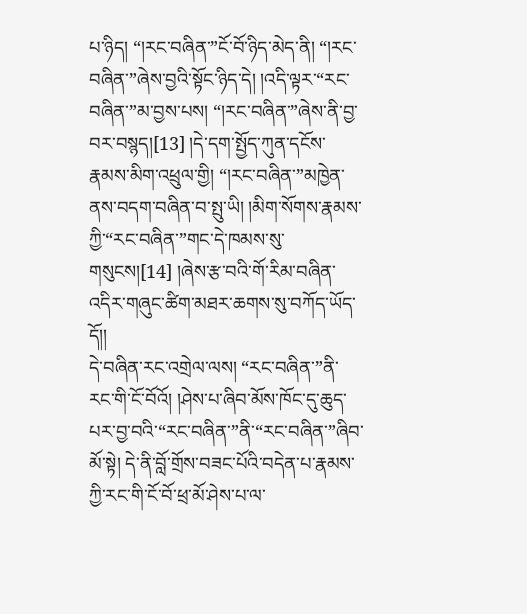པ་ཉིད། “།རང་བཞིན་”ངོ་བོ་ཉིད་མེད་ནི། “།རང་བཞིན་”ཞེས་བྱའི་སྟོང་ཉིད་དེ། །འདི་ལྟར་“རང་བཞིན་”མ་བྱས་པས། “།རང་བཞིན་”ཞེས་ནི་བྱ་བར་བསྙད།[13] །དེ་དག་སྤྱོད་ཀུན་དངོས་རྣམས་མིག་འཕྲུལ་གྱི། “།རང་བཞིན་”མཁྱེན་ནས་བདག་བཞིན་བ་སྤུ་ཡི། །མིག་སོགས་རྣམས་ཀྱི་“རང་བཞིན་”གང་དེ་ཁམས་སུ་གསུངས།[14] །ཞེས་རྩ་བའི་གོ་རིམ་བཞིན་འདིར་གཞུང་ཚིག་མཐར་ཆགས་སུ་བཀོད་ཡོད་དོ།།
དེ་བཞིན་རང་འགྲེལ་ལས། “རང་བཞིན་”ནི་རང་གི་ངོ་བོའོ། །ཤེས་པ་ཞིབ་མོས་ཁོང་དུ་ཆུད་པར་བྱ་བའི་“རང་བཞིན་”ནི་“རང་བཞིན་”ཞིབ་མོ་སྟེ། དེ་ནི་བློ་གྲོས་བཟང་པོའི་བདེན་པ་རྣམས་ཀྱི་རང་གི་ངོ་བོ་ཕྲ་མོ་ཤེས་པ་ལ་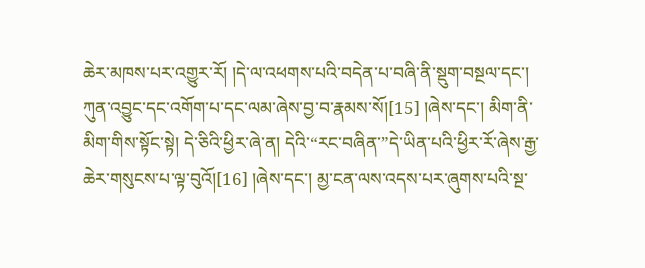ཆེར་མཁས་པར་འགྱུར་རོ། །དེ་ལ་འཕགས་པའི་བདེན་པ་བཞི་ནི་སྡུག་བསྔལ་དང་། ཀུན་འབྱུང་དང་འགོག་པ་དང་ལམ་ཞེས་བྱ་བ་རྣམས་སོ།[15] །ཞེས་དང་། མིག་ནི་མིག་གིས་སྟོང་སྟེ། དེ་ཅིའི་ཕྱིར་ཞེ་ན། དེའི་“རང་བཞིན་”དེ་ཡིན་པའི་ཕྱིར་རོ་ཞེས་རྒྱ་ཆེར་གསུངས་པ་ལྟ་བུའོ།[16] །ཞེས་དང་། མྱ་ངན་ལས་འདས་པར་ཞུགས་པའི་སྔ་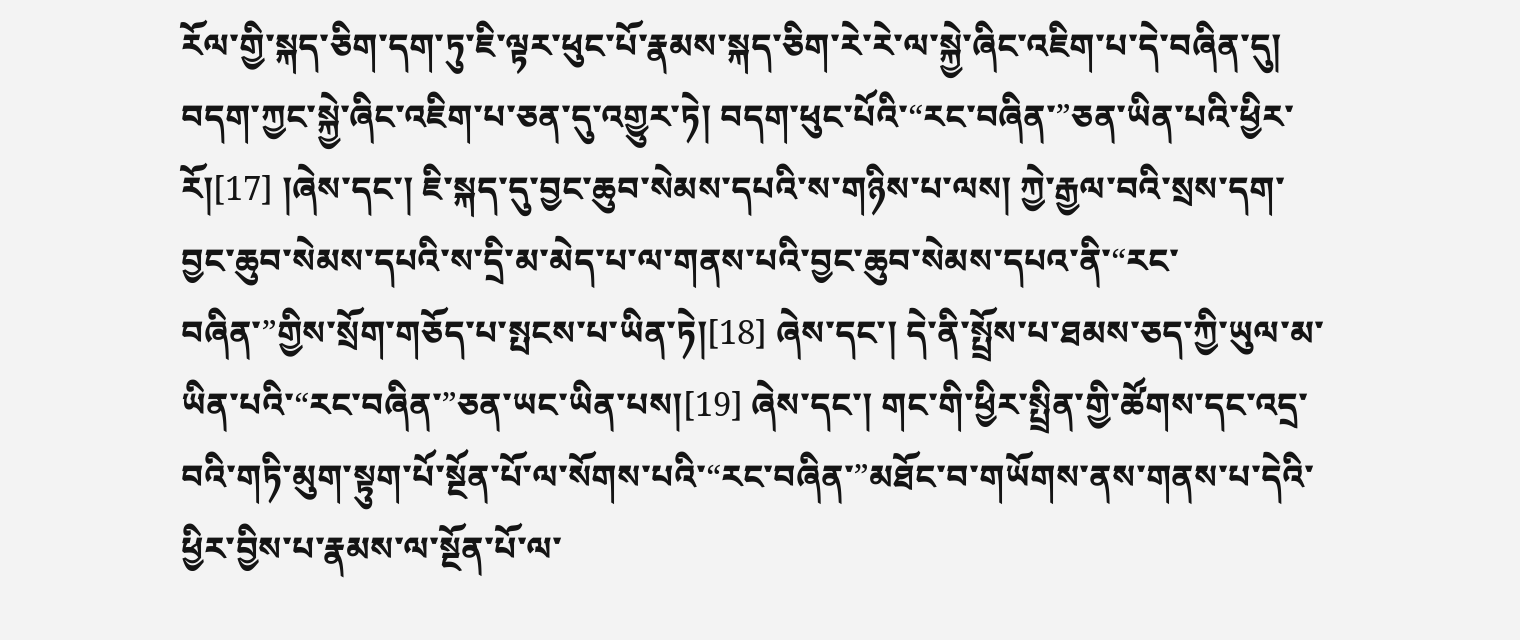རོལ་གྱི་སྐད་ཅིག་དག་ཏུ་ཇི་ལྟར་ཕུང་པོ་རྣམས་སྐད་ཅིག་རེ་རེ་ལ་སྐྱེ་ཞིང་འཇིག་པ་དེ་བཞིན་དུ། བདག་ཀྱང་སྐྱེ་ཞིང་འཇིག་པ་ཅན་དུ་འགྱུར་ཏེ། བདག་ཕུང་པོའི་“རང་བཞིན་”ཅན་ཡིན་པའི་ཕྱིར་རོ།[17] །ཞེས་དང་། ཇི་སྐད་དུ་བྱང་ཆུབ་སེམས་དཔའི་ས་གཉིས་པ་ལས། ཀྱེ་རྒྱལ་བའི་སྲས་དག་བྱང་ཆུབ་སེམས་དཔའི་ས་དྲི་མ་མེད་པ་ལ་གནས་པའི་བྱང་ཆུབ་སེམས་དཔའ་ནི་“རང་བཞིན་”གྱིས་སྲོག་གཅོད་པ་སྤངས་པ་ཡིན་ཏེ།[18] ཞེས་དང་། དེ་ནི་སྤྲོས་པ་ཐམས་ཅད་ཀྱི་ཡུལ་མ་ཡིན་པའི་“རང་བཞིན་”ཅན་ཡང་ཡིན་པས།[19] ཞེས་དང་། གང་གི་ཕྱིར་སྤྲིན་གྱི་ཚོགས་དང་འདྲ་བའི་གཏི་མུག་སྟུག་པོ་སྔོན་པོ་ལ་སོགས་པའི་“རང་བཞིན་”མཐོང་བ་གཡོགས་ནས་གནས་པ་དེའི་ཕྱིར་བྱིས་པ་རྣམས་ལ་སྔོན་པོ་ལ་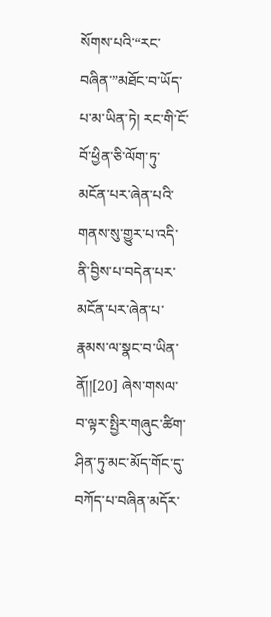སོགས་པའི་“རང་བཞིན་”མཐོང་བ་ཡོད་པ་མ་ཡིན་ཏེ། རང་གི་ངོ་བོ་ཕྱིན་ཅི་ལོག་ཏུ་མངོན་པར་ཞེན་པའི་གནས་སུ་གྱུར་པ་འདི་ནི་བྱིས་པ་བདེན་པར་མངོན་པར་ཞེན་པ་རྣམས་ལ་སྣང་བ་ཡིན་ནོ།།[20] ཞེས་གསལ་བ་ལྟར་སྤྱིར་གཞུང་ཚིག་ཤིན་ཏུ་མང་མོད་གོང་དུ་བཀོད་པ་བཞིན་མདོར་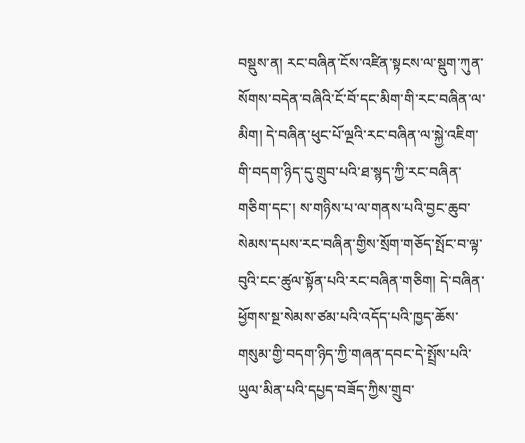བསྡུས་ན། རང་བཞིན་ངོས་འཛིན་སྟངས་ལ་སྡུག་ཀུན་སོགས་བདེན་བཞིའི་ངོ་བོ་དང་མིག་གི་རང་བཞིན་ལ་མིག། དེ་བཞིན་ཕུང་པོ་ལྔའི་རང་བཞིན་ལ་སྐྱེ་འཇིག་གི་བདག་ཉིད་དུ་གྲུབ་པའི་ཐ་སྙད་ཀྱི་རང་བཞིན་གཅིག་དང་། ས་གཉིས་པ་ལ་གནས་པའི་བྱང་ཆུབ་སེམས་དཔས་རང་བཞིན་གྱིས་སྲོག་གཅོད་སྤོང་བ་ལྟ་བུའི་ངང་ཚུལ་སྟོན་པའི་རང་བཞིན་གཅིག། དེ་བཞིན་ཕྱོགས་སྔ་སེམས་ཙམ་པའི་འདོད་པའི་ཁྱད་ཆོས་གསུམ་གྱི་བདག་ཉིད་ཀྱི་གཞན་དབང་དེ་སྤྲོས་པའི་ཡུལ་མིན་པའི་དཔྱད་བཟོད་ཀྱིས་གྲུབ་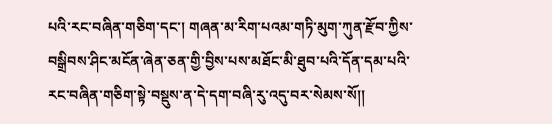པའི་རང་བཞིན་གཅིག་དང་། གཞན་མ་རིག་པའམ་གཏི་མུག་ཀུན་རྫོབ་ཀྱིས་བསྒྲིབས་ཤིང་མངོན་ཞེན་ཅན་གྱི་བྱིས་པས་མཐོང་མི་ཐུབ་པའི་དོན་དམ་པའི་རང་བཞིན་གཅིག་སྟེ་བསྡུས་ན་དེ་དག་བཞི་རུ་འདུ་བར་སེམས་སོ།།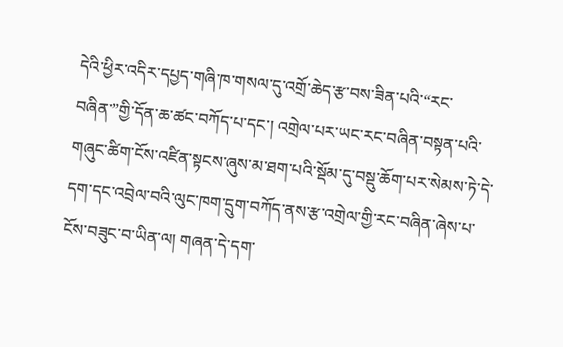དེའི་ཕྱིར་འདིར་དཔྱད་གཞི་ཁ་གསལ་དུ་འགྲོ་ཆེད་རྩ་བས་ཟིན་པའི་“རང་བཞིན་”གྱི་དོན་ཆ་ཚང་བཀོད་པ་དང་། འགྲེལ་པར་ཡང་རང་བཞིན་བསྟན་པའི་གཞུང་ཚིག་ངོས་འཛིན་སྟངས་ཞུས་མ་ཐག་པའི་སྡོམ་དུ་བསྡུ་ཆོག་པར་སེམས་ཏེ་དེ་དག་དང་འབྲེལ་བའི་ལུང་ཁག་དྲུག་བཀོད་ནས་རྩ་འགྲེལ་གྱི་རང་བཞིན་ཞེས་པ་ངོས་བཟུང་བ་ཡིན་ལ། གཞན་དེ་དག་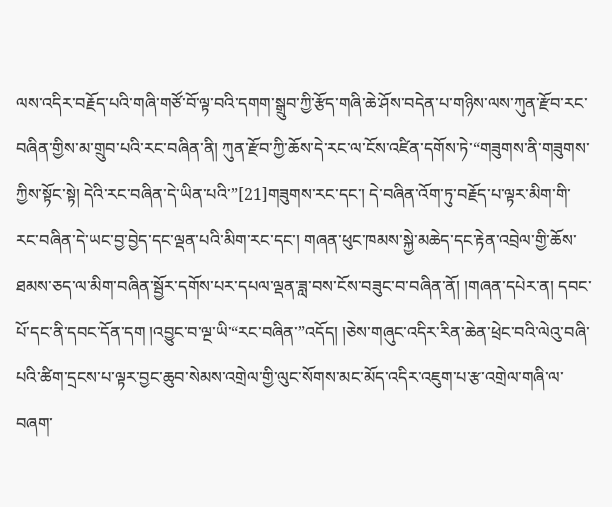ལས་འདིར་བརྗོད་པའི་གཞི་གཙོ་བོ་ལྟ་བའི་དགག་སྒྲུབ་ཀྱི་རྩོད་གཞི་ཆེ་ཤོས་བདེན་པ་གཉིས་ལས་ཀུན་རྫོབ་རང་བཞིན་གྱིས་མ་གྲུབ་པའི་རང་བཞིན་ནི། ཀུན་རྫོབ་ཀྱི་ཆོས་དེ་རང་ལ་ངོས་འཛིན་དགོས་ཏེ་“གཟུགས་ནི་གཟུགས་ཀྱིས་སྟོང་སྟེ། དེའི་རང་བཞིན་དེ་ཡིན་པའི་”[21]གཟུགས་རང་དང་། དེ་བཞིན་འོག་ཏུ་བརྗོད་པ་ལྟར་མིག་གི་རང་བཞིན་དེ་ཡང་བྱ་བྱེད་དང་ལྡན་པའི་མིག་རང་དང་། གཞན་ཕུང་ཁམས་སྐྱེ་མཆེད་དང་རྟེན་འབྲེལ་གྱི་ཆོས་ཐམས་ཅད་ལ་མིག་བཞིན་སྦྱོར་དགོས་པར་དཔལ་ལྡན་ཟླ་བས་ངོས་བཟུང་བ་བཞིན་ནོ། །གཞན་དཔེར་ན། དབང་པོ་དང་ནི་དབང་དོན་དག །འབྱུང་བ་ལྔ་ཡི་“རང་བཞིན་”འདོད། །ཅེས་གཞུང་འདིར་རིན་ཆེན་ཕྲེང་བའི་ལེའུ་བཞི་པའི་ཚིག་དྲངས་པ་ལྟར་བྱང་ཆུབ་སེམས་འགྲེལ་གྱི་ལུང་སོགས་མང་མོད་འདིར་འཇུག་པ་རྩ་འགྲེལ་གཞི་ལ་བཞག་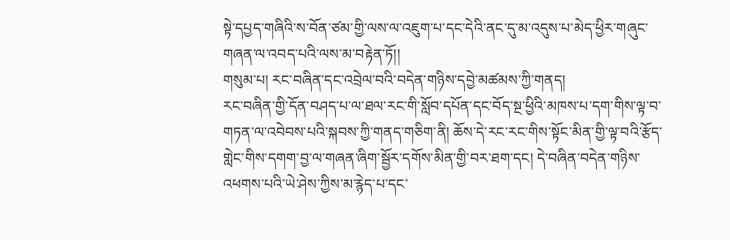སྟེ་དཔྱད་གཞིའི་ས་བོན་ཙམ་གྱི་ལས་ལ་འཇུག་པ་དང་དེའི་ནང་དུ་མ་འདུས་པ་མེད་ཕྱིར་གཞུང་གཞན་ལ་འབད་པའི་ལས་མ་བརྟེན་ཏོ།།
གསུམ་པ། རང་བཞིན་དང་འབྲེལ་བའི་བདེན་གཉིས་དབྱེ་མཚམས་ཀྱི་གནད།
རང་བཞིན་གྱི་དོན་བཤད་པ་ལ་ཐལ་རང་གི་སློབ་དཔོན་དང་བོད་སྔ་ཕྱིའི་མཁས་པ་དག་གིས་ལྟ་བ་གཏན་ལ་འབེབས་པའི་སྐབས་ཀྱི་གནད་གཅིག་ནི། ཆོས་དེ་རང་རང་གིས་སྟོང་མིན་གྱི་ལྟ་བའི་རྩོད་གླེང་གིས་དགག་བྱ་ལ་གཞན་ཞིག་སྦྱོར་དགོས་མིན་གྱི་བར་ཐག་དང། དེ་བཞིན་བདེན་གཉིས་འཕགས་པའི་ཡེ་ཤེས་ཀྱིས་མ་རྙེད་པ་དང་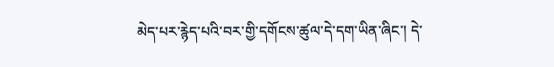མེད་པར་རྙེད་པའི་བར་གྱི་དགོངས་ཚུལ་དེ་དག་ཡིན་ཞིང་། དེ་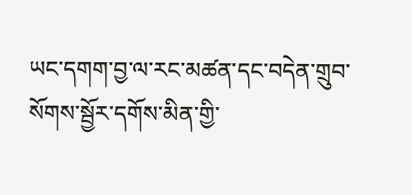ཡང་དགག་བྱ་ལ་རང་མཚན་དང་བདེན་གྲུབ་སོགས་སྦྱོར་དགོས་མིན་གྱི་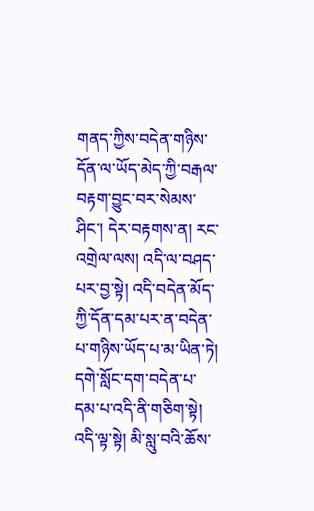གནད་ཀྱིས་བདེན་གཉིས་དོན་ལ་ཡོད་མེད་ཀྱི་བརྒལ་བརྟག་བྱུང་བར་སེམས་ཤིང་། དེར་བརྟགས་ན། རང་འགྲེལ་ལས། འདི་ལ་བཤད་པར་བྱ་སྟེ། འདི་བདེན་མོད་ཀྱི་དོན་དམ་པར་ན་བདེན་པ་གཉིས་ཡོད་པ་མ་ཡིན་ཏེ། དགེ་སློང་དག་བདེན་པ་དམ་པ་འདི་ནི་གཅིག་སྟེ། འདི་ལྟ་སྟེ། མི་སླུ་བའི་ཆོས་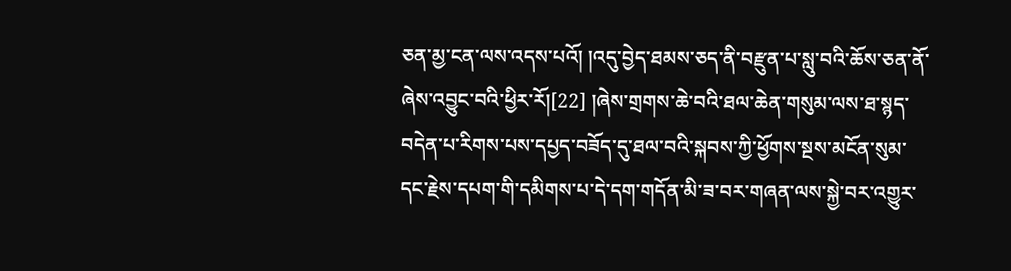ཅན་མྱ་ངན་ལས་འདས་པའོ། །འདུ་བྱེད་ཐམས་ཅད་ནི་བརྫུན་པ་སླུ་བའི་ཆོས་ཅན་ནོ་ཞེས་འབྱུང་བའི་ཕྱིར་རོ།[22] །ཞེས་གྲགས་ཆེ་བའི་ཐལ་ཆེན་གསུམ་ལས་ཐ་སྙད་བདེན་པ་རིགས་པས་དཔྱད་བཟོད་དུ་ཐལ་བའི་སྐབས་ཀྱི་ཕྱོགས་སྔས་མངོན་སུམ་དང་རྗེས་དཔག་གི་དམིགས་པ་དེ་དག་གདོན་མི་ཟ་བར་གཞན་ལས་སྐྱེ་བར་འགྱུར་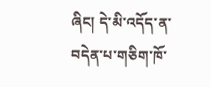ཞིང། དེ་མི་འདོད་ན་བདེན་པ་གཅིག་ཁོ་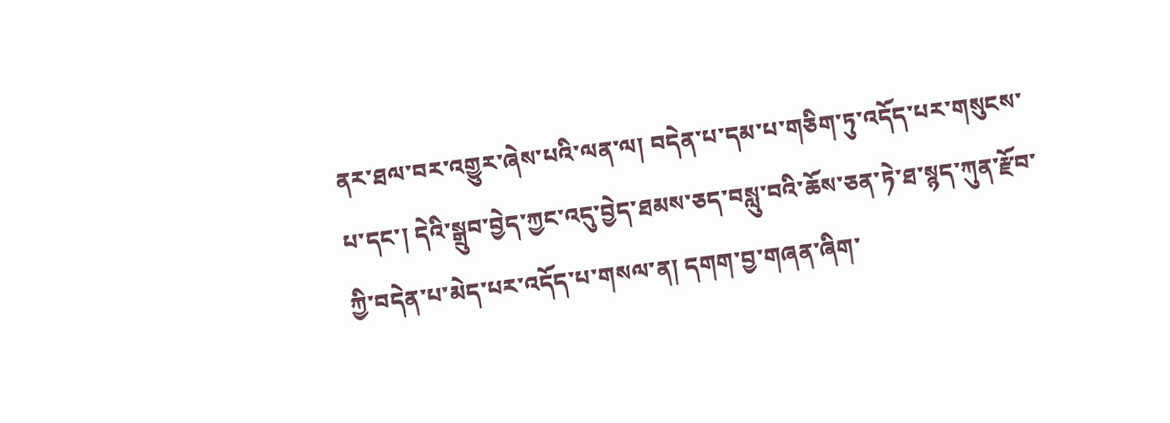ནར་ཐལ་བར་འགྱུར་ཞེས་པའི་ལན་ལ། བདེན་པ་དམ་པ་གཅིག་ཏུ་འདོད་པར་གསུངས་པ་དང་། དེའི་སྒྲུབ་བྱེད་ཀྱང་འདུ་བྱེད་ཐམས་ཅད་བསླུ་བའི་ཆོས་ཅན་ཏེ་ཐ་སྙད་ཀུན་རྫོབ་ཀྱི་བདེན་པ་མེད་པར་འདོད་པ་གསལ་ན། དགག་བྱ་གཞན་ཞིག་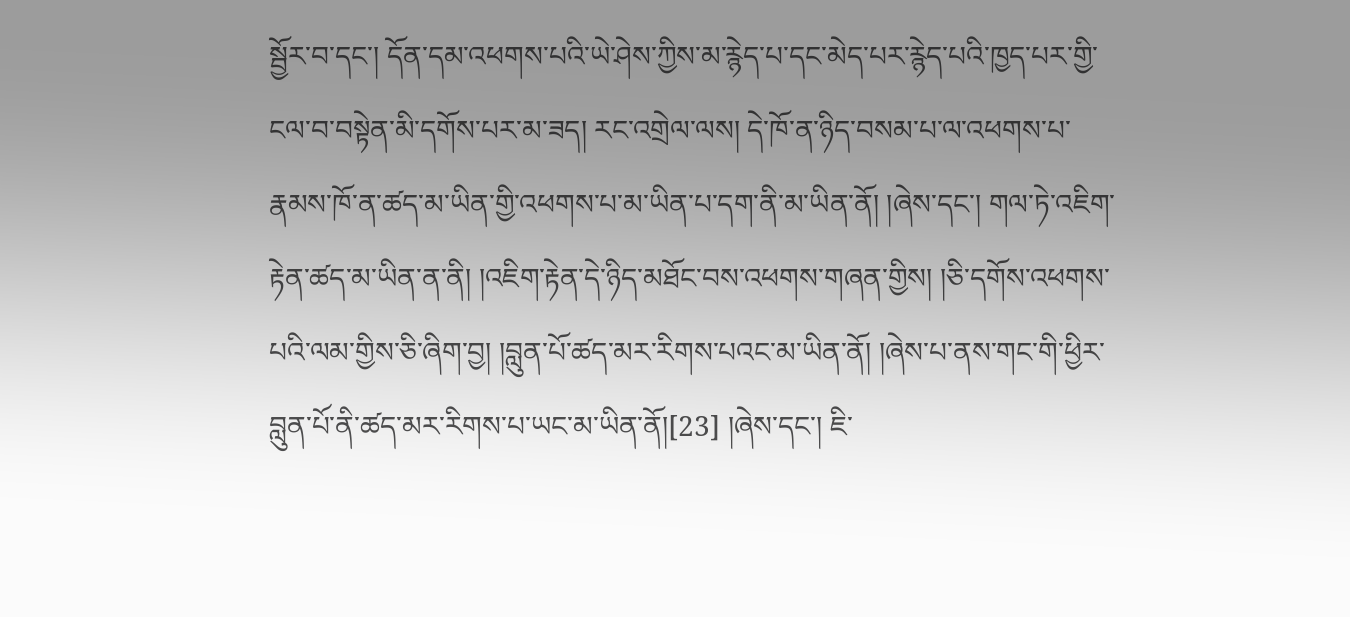སྦྱོར་བ་དང་། དོན་དམ་འཕགས་པའི་ཡེ་ཤེས་ཀྱིས་མ་རྙེད་པ་དང་མེད་པར་རྙེད་པའི་ཁྱད་པར་གྱི་ངལ་བ་བསྟེན་མི་དགོས་པར་མ་ཟད། རང་འགྲེལ་ལས། དེ་ཁོ་ན་ཉིད་བསམ་པ་ལ་འཕགས་པ་རྣམས་ཁོ་ན་ཚད་མ་ཡིན་གྱི་འཕགས་པ་མ་ཡིན་པ་དག་ནི་མ་ཡིན་ནོ། །ཞེས་དང་། གལ་ཏེ་འཇིག་རྟེན་ཚད་མ་ཡིན་ན་ནི། །འཇིག་རྟེན་དེ་ཉིད་མཐོང་བས་འཕགས་གཞན་གྱིས། །ཅི་དགོས་འཕགས་པའི་ལམ་གྱིས་ཅི་ཞིག་བྱ། །བླུན་པོ་ཚད་མར་རིགས་པའང་མ་ཡིན་ནོ། །ཞེས་པ་ནས་གང་གི་ཕྱིར་བླུན་པོ་ནི་ཚད་མར་རིགས་པ་ཡང་མ་ཡིན་ནོ།[23] །ཞེས་དང་། ཇི་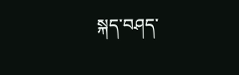སྐད་བཤད་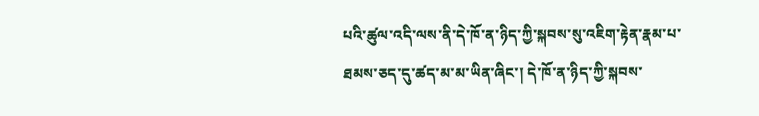པའི་ཚུལ་འདི་ལས་ནི་དེ་ཁོ་ན་ཉིད་ཀྱི་སྐབས་སུ་འཇིག་རྟེན་རྣམ་པ་ཐམས་ཅད་དུ་ཚད་མ་མ་ཡིན་ཞིང་། དེ་ཁོ་ན་ཉིད་ཀྱི་སྐབས་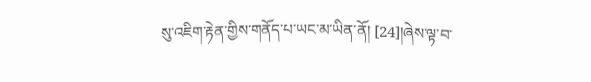སུ་འཇིག་རྟེན་གྱིས་གནོད་པ་ཡང་མ་ཡིན་ནོ། [24]།ཞེས་ལྟ་བ་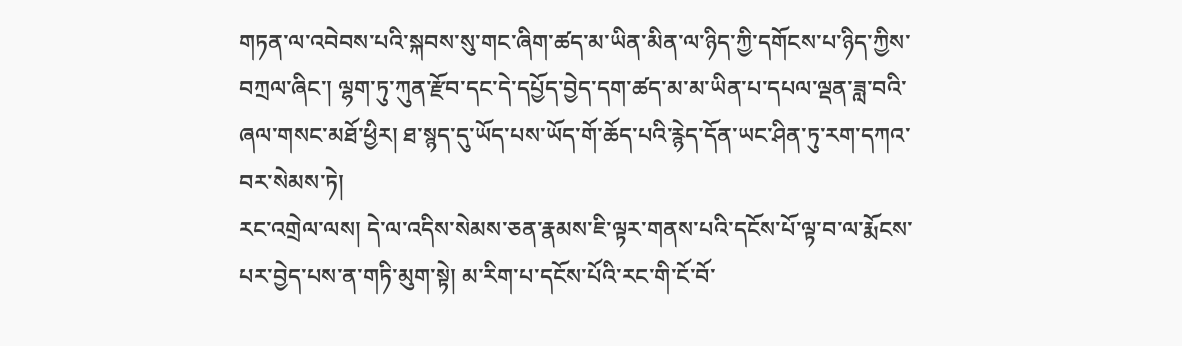གཏན་ལ་འབེབས་པའི་སྐབས་སུ་གང་ཞིག་ཚད་མ་ཡིན་མིན་ལ་ཉིད་ཀྱི་དགོངས་པ་ཉིད་ཀྱིས་བཀྲལ་ཞིང་། ལྷག་ཏུ་ཀུན་རྫོབ་དང་དེ་དཔྱོད་བྱེད་དག་ཚད་མ་མ་ཡིན་པ་དཔལ་ལྡན་ཟླ་བའི་ཞལ་གསང་མཐོ་ཕྱིར། ཐ་སྙད་དུ་ཡོད་པས་ཡོད་གོ་ཆོད་པའི་རྙེད་དོན་ཡང་ཤིན་ཏུ་རག་དཀའ་བར་སེམས་ཏེ།
རང་འགྲེལ་ལས། དེ་ལ་འདིས་སེམས་ཅན་རྣམས་ཇི་ལྟར་གནས་པའི་དངོས་པོ་ལྟ་བ་ལ་རྨོངས་པར་བྱེད་པས་ན་གཏི་མུག་སྟེ། མ་རིག་པ་དངོས་པོའི་རང་གི་ངོ་བོ་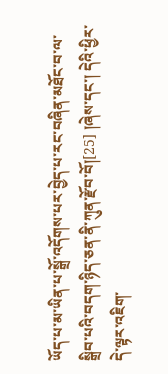ཡོད་པ་མ་ཡིན་པ་སྒྲོ་འདོགས་པར་བྱེད་པ་རང་བཞིན་མཐོང་བ་ལ་སྒྲིབ་པའི་བདག་ཉིད་ཅན་ནི་ཀུན་རྫོབ་བོ།[25] །ཞེས་དང་། དེའི་ཕྱིར་དེ་ལྟར་འཇིག་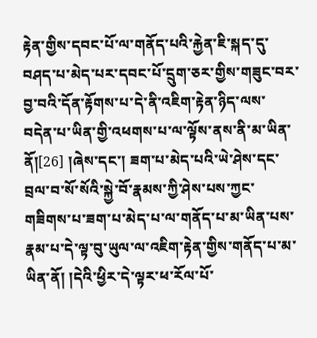རྟེན་གྱིས་དབང་པོ་ལ་གནོད་པའི་རྐྱེན་ཇི་སྐད་དུ་བཤད་པ་མེད་པར་དབང་པོ་དྲུག་ཅར་གྱིས་གཟུང་བར་བྱ་བའི་དོན་རྟོགས་པ་དེ་ནི་འཇིག་རྟེན་ཉིད་ལས་བདེན་པ་ཡིན་གྱི་འཕགས་པ་ལ་ལྟོས་ནས་ནི་མ་ཡིན་ནོ།[26] །ཞེས་དང་། ཟག་པ་མེད་པའི་ཡེ་ཤེས་དང་བྲལ་བ་སོ་སོའི་སྐྱེ་བོ་རྣམས་ཀྱི་ཤེས་པས་ཀྱང་གཟིགས་པ་ཟག་པ་མེད་པ་ལ་གནོད་པ་མ་ཡིན་པས་རྣམ་པ་དེ་ལྟ་བུ་ཡུལ་ལ་འཇིག་རྟེན་གྱིས་གནོད་པ་མ་ཡིན་ནོ། །དེའི་ཕྱིར་དེ་ལྟར་ཕ་རོལ་པོ་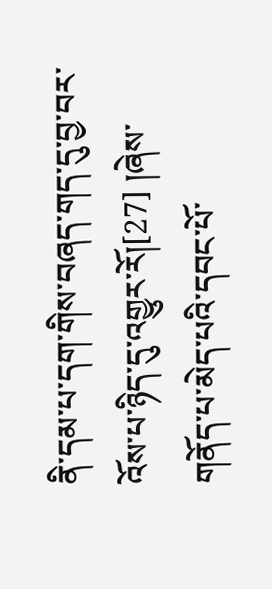ནི་དམ་པ་དག་གིས་བཞད་གད་དུ་བྱ་བར་འོས་པ་ཉིད་དུ་འགྱུར་རོ།[27] །ཞེས་གནོད་པ་མེད་པའི་དབང་པོ་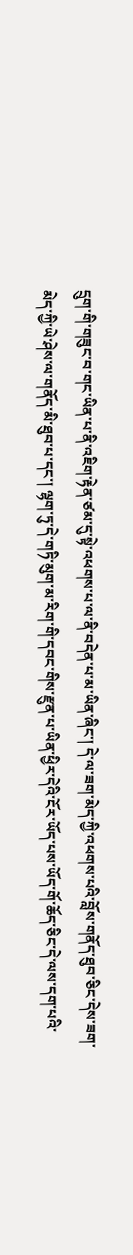དྲུག་གི་གཟུང་བ་གང་ཡིན་པ་ནི་འཇིག་རྟེན་ཙམ་དུ་སྟེ་འཕགས་པ་ལ་ནི་བདེན་པ་མ་ཡིན་ཞིང་། དེ་ལ་ཟག་མེད་ཀྱི་འཕགས་པའི་བློས་གནོད་ཐུབ་ཅིང་དེས་ཟག་མེད་ཀྱི་ཡེ་ཤེས་ལ་གནོད་མི་ཐུབ་པ་དང་། ལྷག་ཏུ་དེ་གཏི་མུག་མ་རིག་གི་དབང་གིས་རྫུན་པ་ཡིན་ཕྱིར་དེའི་ངོར་ཡོད་པས་ཡོད་གོ་ཆོད་ཅིང་དེ་ལས་དག་པའི་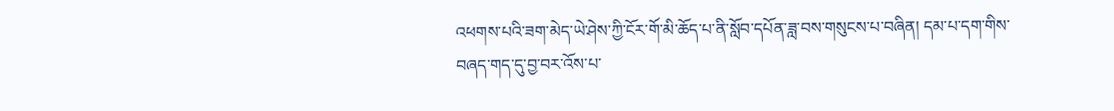འཕགས་པའི་ཟག་མེད་ཡེ་ཤེས་ཀྱི་ངོར་གོ་མི་ཆོད་པ་ནི་སློབ་དཔོན་ཟླ་བས་གསུངས་པ་བཞིན། དམ་པ་དག་གིས་བཞད་གད་དུ་བྱ་བར་འོས་པ་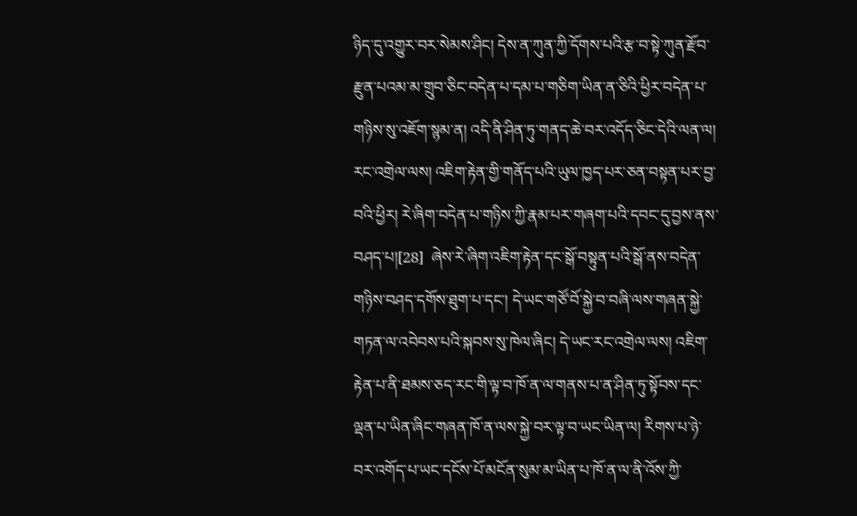ཉིད་དུ་འགྱུར་བར་སེམས་ཤིང། དེས་ན་ཀུན་ཀྱི་དོགས་པའི་རྩ་བ་སྟེ་ཀུན་རྫོབ་རྫུན་པའམ་མ་གྲུབ་ཅིང་བདེན་པ་དམ་པ་གཅིག་ཡིན་ན་ཅིའི་ཕྱིར་བདེན་པ་གཉིས་སུ་འཇོག་སྙམ་ན། འདི་ནི་ཤིན་ཏུ་གནད་ཆེ་བར་འདོད་ཅིང་དེའི་ལན་ལ། རང་འགྲེལ་ལས། འཇིག་རྟེན་གྱི་གནོད་པའི་ཡུལ་ཁྱད་པར་ཅན་བསྟན་པར་བྱ་བའི་ཕྱིར། རེ་ཞིག་བདེན་པ་གཉིས་ཀྱི་རྣམ་པར་གཞག་པའི་དབང་དུ་བྱས་ནས་བཤད་པ།[28]  ཞེས་རེ་ཞིག་འཇིག་རྟེན་དང་སྒོ་བསྟུན་པའི་སྒོ་ནས་བདེན་གཉིས་བཤད་དགོས་ཐུག་པ་དང་། དེ་ཡང་གཙོ་བོ་སྐྱེ་བ་བཞི་ལས་གཞན་སྐྱེ་གཏན་ལ་འབེབས་པའི་སྐབས་སུ་ཁེལ་ཞིང། དེ་ཡང་རང་འགྲེལ་ལས། འཇིག་རྟེན་པ་ནི་ཐམས་ཅད་རང་གི་ལྟ་བ་ཁོ་ན་ལ་གནས་པ་ན་ཤིན་ཏུ་སྟོབས་དང་ལྡན་པ་ཡིན་ཞིང་གཞན་ཁོ་ན་ལས་སྐྱེ་བར་ལྟ་བ་ཡང་ཡིན་ལ། རིགས་པ་ཉེ་བར་འགོད་པ་ཡང་དངོས་པོ་མངོན་སུམ་མ་ཡིན་པ་ཁོ་ན་ལ་ནི་འོས་ཀྱི་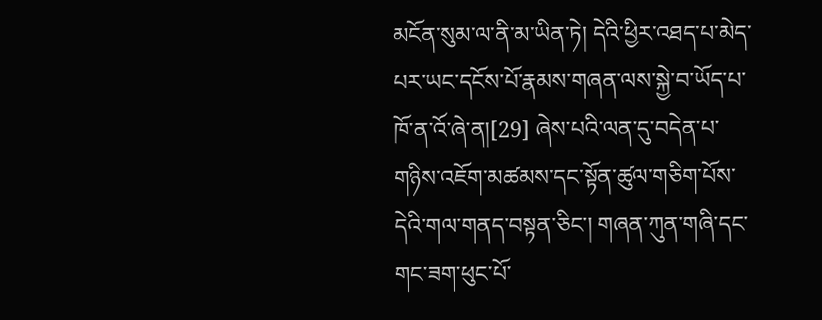མངོན་སུམ་ལ་ནི་མ་ཡིན་ཏེ། དེའི་ཕྱིར་འཐད་པ་མེད་པར་ཡང་དངོས་པོ་རྣམས་གཞན་ལས་སྐྱེ་བ་ཡོད་པ་ཁོ་ན་འོ་ཞེ་ན།[29] ཞེས་པའི་ལན་དུ་བདེན་པ་གཉིས་འཇོག་མཚམས་དང་སྟོན་ཚུལ་གཅིག་པོས་དེའི་གལ་གནད་བསྟན་ཅིང་། གཞན་ཀུན་གཞི་དང་གང་ཟག་ཕུང་པོ་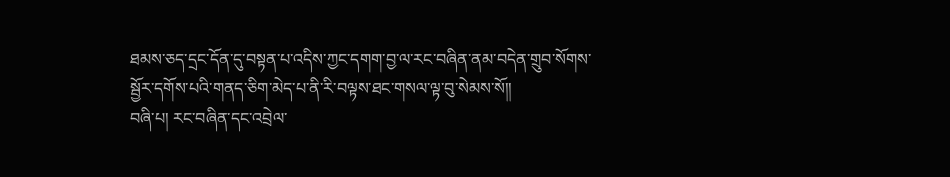ཐམས་ཅད་དྲང་དོན་དུ་བསྟན་པ་འདིས་ཀྱང་དགག་བྱ་ལ་རང་བཞིན་ནམ་བདེན་གྲུབ་སོགས་སྦྱོར་དགོས་པའི་གནད་ཅིག་མེད་པ་ནི་རི་བལྟས་ཐང་གསལ་ལྟ་བུ་སེམས་སོ།།
བཞི་པ། རང་བཞིན་དང་འབྲེལ་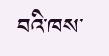བའི་ཁས་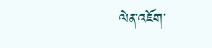ལེན་འཇོག་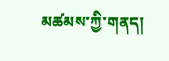མཚམས་ཀྱི་གནད།